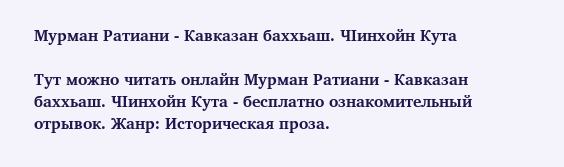Мурман Ратиани - Кавказан баххьаш. ЧIинхойн Кута

Тут можно читать онлайн Мурман Ратиани - Кавказан баххьаш. ЧIинхойн Кута - бесплатно ознакомительный отрывок. Жанр: Историческая проза.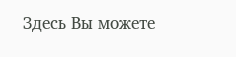Здесь Вы можете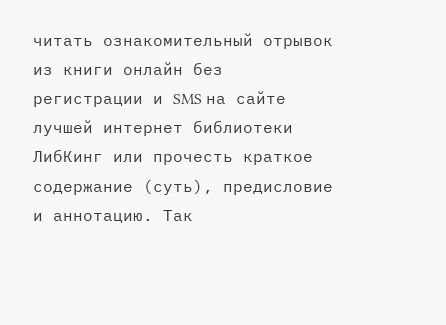читать ознакомительный отрывок из книги онлайн без регистрации и SMS на сайте лучшей интернет библиотеки ЛибКинг или прочесть краткое содержание (суть), предисловие и аннотацию. Так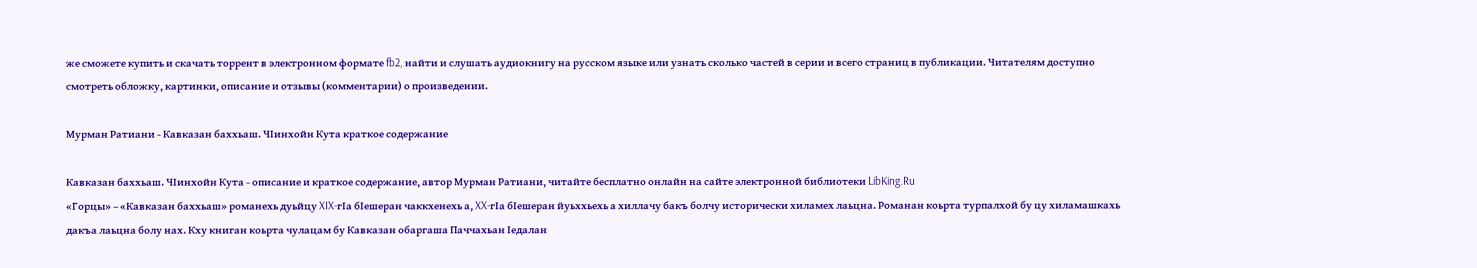же сможете купить и скачать торрент в электронном формате fb2, найти и слушать аудиокнигу на русском языке или узнать сколько частей в серии и всего страниц в публикации. Читателям доступно смотреть обложку, картинки, описание и отзывы (комментарии) о произведении.

Мурман Ратиани - Кавказан баххьаш. ЧIинхойн Кута краткое содержание

Кавказан баххьаш. ЧIинхойн Кута - описание и краткое содержание, автор Мурман Ратиани, читайте бесплатно онлайн на сайте электронной библиотеки LibKing.Ru
«Горцы» – «Кавказан баххьаш» романехь дуьйцу XIX-гIа бIешеран чаккхенехь а, XX-гIа бIешеран йуьххьехь а хиллачу бакъ болчу исторически хиламех лаьцна. Романан коьрта турпалхой бу цу хиламашкахь дакъа лаьцна болу нах. Кху книган коьрта чулацам бу Кавказан обаргаша Паччахьан Iедалан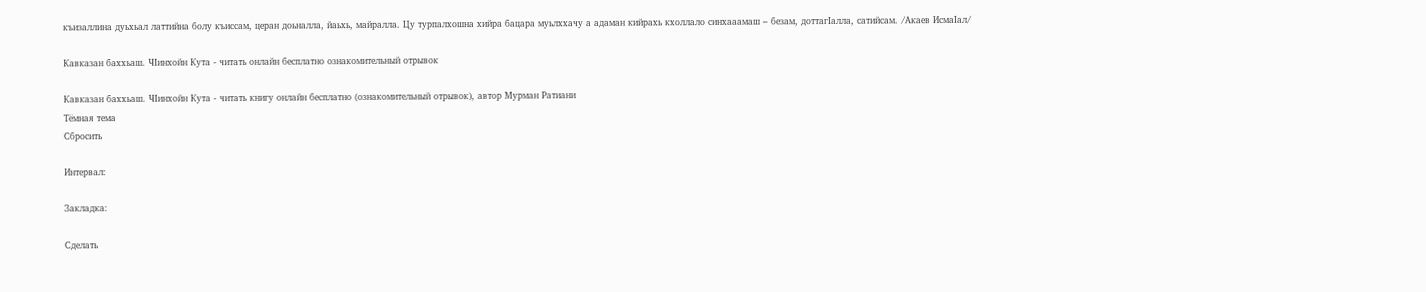къизаллина дуьхьал латтийна болу къиссам, церан доьналла, йаьхь, майралла. Цу турпалхошна хийра бацара муьлххачу а адаман кийрахь кхоллало синхааамаш – безам, доттагIалла, сатийсам. /Акаев ИсмаIал/

Кавказан баххьаш. ЧIинхойн Кута - читать онлайн бесплатно ознакомительный отрывок

Кавказан баххьаш. ЧIинхойн Кута - читать книгу онлайн бесплатно (ознакомительный отрывок), автор Мурман Ратиани
Тёмная тема
Сбросить

Интервал:

Закладка:

Сделать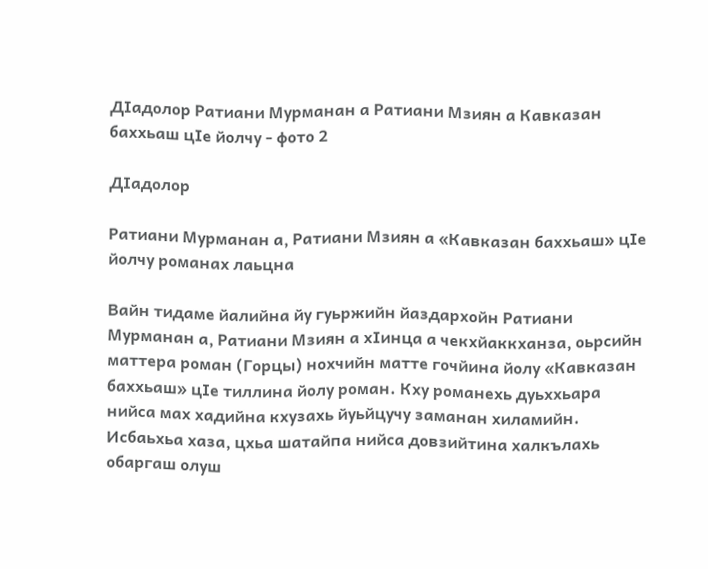ДIадолор Ратиани Мурманан а Ратиани Мзиян а Кавказан баххьаш цIе йолчу - фото 2

ДIадолор

Ратиани Мурманан а, Ратиани Мзиян а «Кавказан баххьаш» цIе йолчу романах лаьцна

Вайн тидаме йалийна йу гуьржийн йаздархойн Ратиани Мурманан а, Ратиани Мзиян а хIинца а чекхйаккханза, оьрсийн маттера роман (Горцы) нохчийн матте гочйина йолу «Кавказан баххьаш» цIе тиллина йолу роман. Кху романехь дуьххьара нийса мах хадийна кхузахь йуьйцучу заманан хиламийн. Исбаьхьа хаза, цхьа шатайпа нийса довзийтина халкълахь обаргаш олуш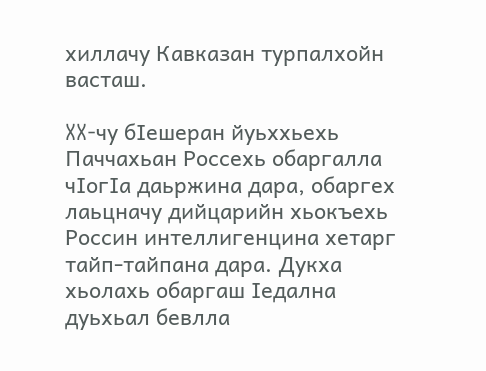хиллачу Кавказан турпалхойн васташ.

XX-чу бIешеран йуьххьехь Паччахьан Россехь обаргалла чIогIа даьржина дара, обаргех лаьцначу дийцарийн хьокъехь Россин интеллигенцина хетарг тайп-тайпана дара. Дукха хьолахь обаргаш Iедална дуьхьал бевлла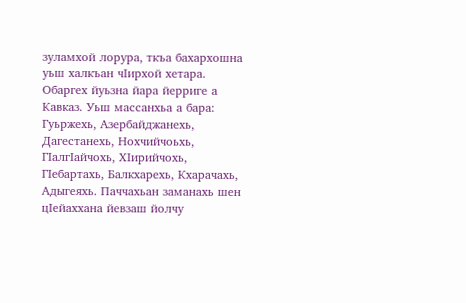зуламхой лорура, ткъа бахархошна уьш халкъан чIирхой хетара. Обаргех йуьзна йара йерриге а Кавказ. Уьш массанхьа а бара: Гуьржехь, Азербайджанехь, Дагестанехь, Нохчийчоьхь, ГIалгIайчохь, ХIирийчохь, ГIебартахь, Балкхарехь, Кхарачахь, Адыгеяхь. Паччахьан заманахь шен цIейаххана йевзаш йолчу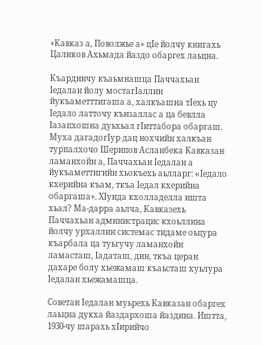«Кавказ а, Поволжье а» цIе йолчу книгахь Цаликов Ахьмада йаздо обаргех лаьцна.

Къардинчу къаьмнашца Паччахьан Iедалан йолу мостагIаллин йукъаметттигаша а, халкъашна тIехь цу Iедало латточу къизаллас а ца бевлла Iазапхошна дуьхьал гIиттабора обаргаш. Муха дагадогIур дац нохчийн халкъан турпалхочо Шерипов Асланбека Кавказан ламанхойн а, Паччахьан Iедалан а йукъаметтигийн хьокъехь аьлларг: «Iедало кхерийна къам, ткъа Iедал кхерийна обаргаша». ХIунда кхолладелла ишта хьал? Ма-дарра аьлча, Кавказехь Паччахьан администрацис кхоьллина йолчу урхаллин системас тидаме оьцура къарбала ца туьгучу ламанхойн ламасташ, Iадаташ, дин, ткъа церан дахаре болу хьежамаш къаьсташ хуьлура Iедалан хьежамашца.

Советан Iедалан муьрехь Кавказан обаргех лаьцна дукха йаздархоша йаздина. Иштта, 1930-чу шарахь хIирийчо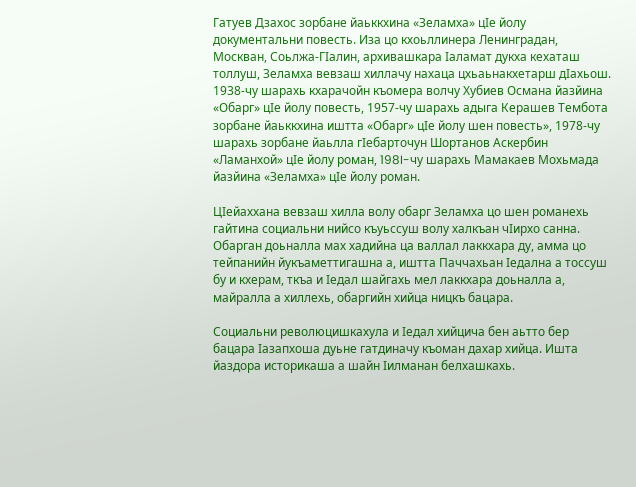Гатуев Дзахос зорбане йаьккхина «Зеламха» цIе йолу документальни повесть. Иза цо кхоьллинера Ленинградан, Москван, Соьлжа-ГIалин, архивашкара Iаламат дукха кехаташ толлуш, Зеламха вевзаш хиллачу нахаца цхьаьнакхетарш дIахьош. 1938-чу шарахь кхарачойн къомера волчу Хубиев Османа йазйина «Обарг» цIе йолу повесть, 1957-чу шарахь адыга Керашев Тембота зорбане йаьккхина иштта «Обарг» цIе йолу шен повесть», 1978-чу шарахь зорбане йаьлла гIебарточун Шортанов Аскербин «Ламанхой» цIе йолу роман, 198I-чу шарахь Мамакаев Мохьмада йазйина «Зеламха» цIе йолу роман.

ЦIейаххана вевзаш хилла волу обарг Зеламха цо шен романехь гайтина социальни нийсо къуьссуш волу халкъан чIирхо санна. Обарган доьналла мах хадийна ца валлал лаккхара ду, амма цо тейпанийн йукъаметтигашна а, иштта Паччахьан Iедална а тоссуш бу и кхерам, ткъа и Iедал шайгахь мел лаккхара доьналла а, майралла а хиллехь, обаргийн хийца ницкъ бацара.

Социальни революцишкахула и Iедал хийцича бен аьтто бер бацара Iазапхоша дуьне гатдиначу къоман дахар хийца. Ишта йаздора историкаша а шайн Iилманан белхашкахь.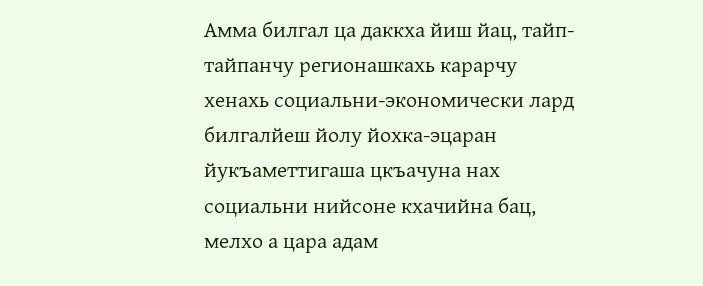Амма билгал ца даккха йиш йац, тайп-тайпанчу регионашкахь карарчу хенахь социальни-экономически лард билгалйеш йолу йохка-эцаран йукъаметтигаша цкъачуна нах социальни нийсоне кхачийна бац, мелхо а цара адам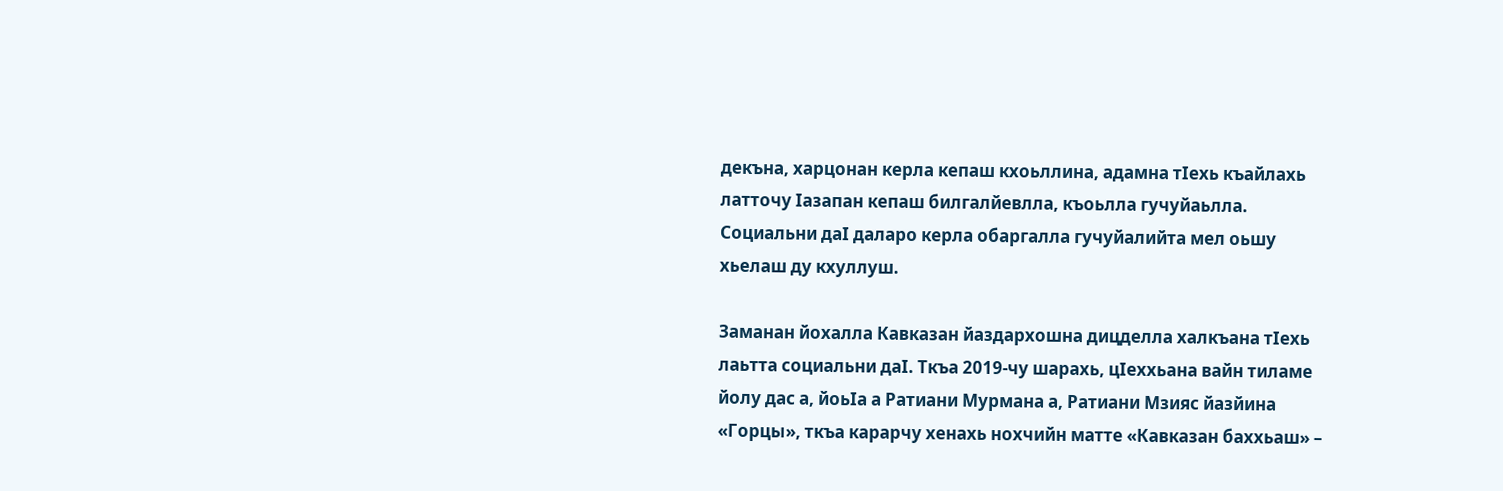декъна, харцонан керла кепаш кхоьллина, адамна тIехь къайлахь латточу Iазапан кепаш билгалйевлла, къоьлла гучуйаьлла. Социальни даI даларо керла обаргалла гучуйалийта мел оьшу хьелаш ду кхуллуш.

Заманан йохалла Кавказан йаздархошна дицделла халкъана тIехь лаьтта социальни даI. Ткъа 2019-чу шарахь, цIеххьана вайн тиламе йолу дас а, йоьIа а Ратиани Мурмана а, Ратиани Мзияс йазйина «Горцы», ткъа карарчу хенахь нохчийн матте «Кавказан баххьаш» –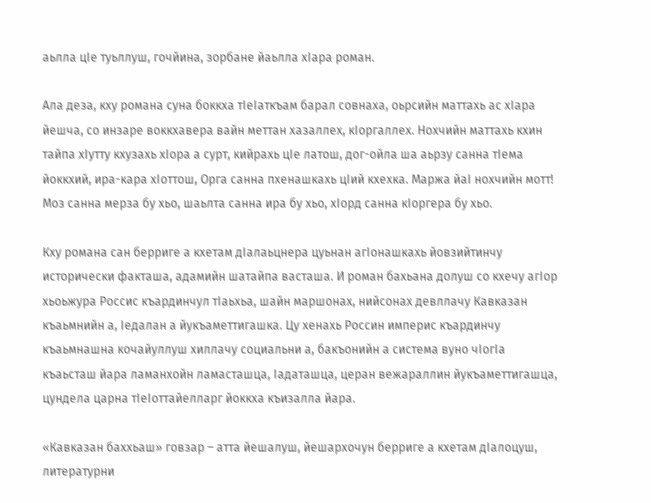аьлла цIе туьллуш, гочйина, зорбане йаьлла хIара роман.

Ала деза, кху романа суна боккха тIеIаткъам барал совнаха, оьрсийн маттахь ас хIара йешча, со инзаре воккхавера вайн меттан хазаллех, кIоргаллех. Нохчийн маттахь кхин тайпа хIутту кхузахь хIора а сурт, кийрахь цIе латош, дог-ойла ша аьрзу санна тIема йоккхий, ира-кара хIоттош, Орга санна пхенашкахь цIий кхехка. Маржа йаI нохчийн мотт! Моз санна мерза бу хьо, шаьлта санна ира бу хьо, хIорд санна кIоргера бу хьо.

Кху романа сан берриге а кхетам дIалаьцнера цуьнан агIонашкахь йовзийтинчу исторически факташа, адамийн шатайпа васташа. И роман бахьана долуш со кхечу агIор хьоьжура Россис къардинчул тIаьхьа, шайн маршонах, нийсонах девллачу Кавказан къаьмнийн а, Iедалан а йукъаметтигашка. Цу хенахь Россин империс къардинчу къаьмнашна кочайуллуш хиллачу социальни а, бакъонийн а система вуно чIогIа къаьсташ йара ламанхойн ламасташца, Iадаташца, церан вежараллин йукъаметтигашца, цундела царна тIеIоттайелларг йоккха къизалла йара.

«Кавказан баххьаш» говзар – атта йешалуш, йешархочун берриге а кхетам дIалоцуш, литературни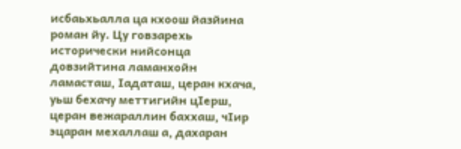исбаьхьалла ца кхоош йазйина роман йу. Цу говзарехь исторически нийсонца довзийтина ламанхойн ламасташ, Iадаташ, церан кхача, уьш бехачу меттигийн цIерш, церан вежараллин баххаш, чIир эцаран мехаллаш а, дахаран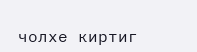чолхе киртиг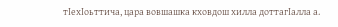тIехIоьттича, цара вовшашка кховдош хилла доттагIалла а.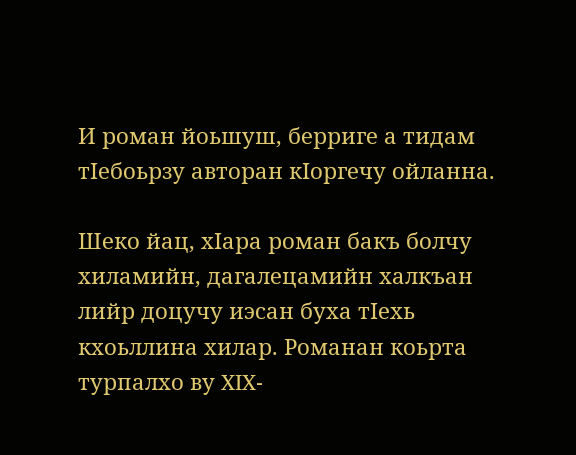И роман йоьшуш, берриге а тидам тIебоьрзу авторан кIоргечу ойланна.

Шеко йац, хIара роман бакъ болчу хиламийн, дагалецамийн халкъан лийр доцучу иэсан буха тIехь кхоьллина хилар. Романан коьрта турпалхо ву XIX-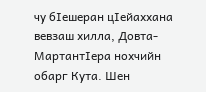чу бIешеран цIейаххана вевзаш хилла, Довта-МартантIера нохчийн обарг Кута. Шен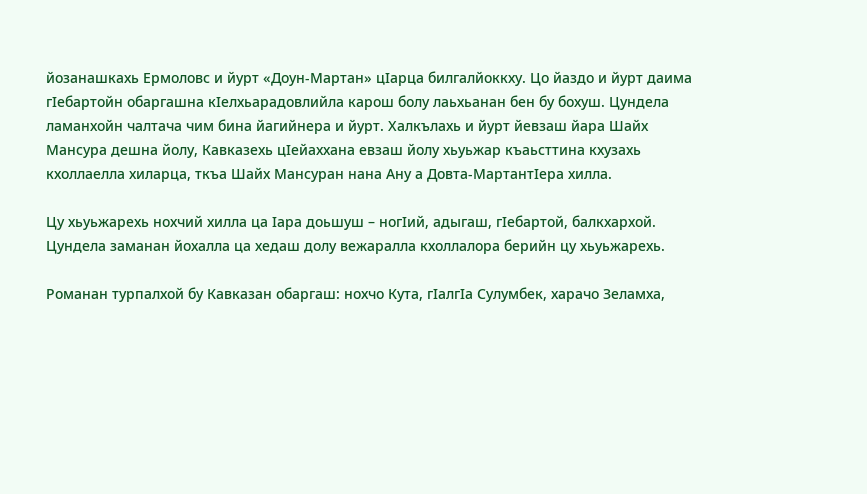йозанашкахь Ермоловс и йурт «Доун-Мартан» цIарца билгалйоккху. Цо йаздо и йурт даима гIебартойн обаргашна кIелхьарадовлийла карош болу лаьхьанан бен бу бохуш. Цундела ламанхойн чалтача чим бина йагийнера и йурт. Халкълахь и йурт йевзаш йара Шайх Мансура дешна йолу, Кавказехь цIейаххана евзаш йолу хьуьжар къаьсттина кхузахь кхоллаелла хиларца, ткъа Шайх Мансуран нана Ану а Довта-МартантIера хилла.

Цу хьуьжарехь нохчий хилла ца Iара доьшуш – ногIий, адыгаш, гIебартой, балкхархой. Цундела заманан йохалла ца хедаш долу вежаралла кхоллалора берийн цу хьуьжарехь.

Романан турпалхой бу Кавказан обаргаш: нохчо Кута, гIалгIа Сулумбек, харачо Зеламха,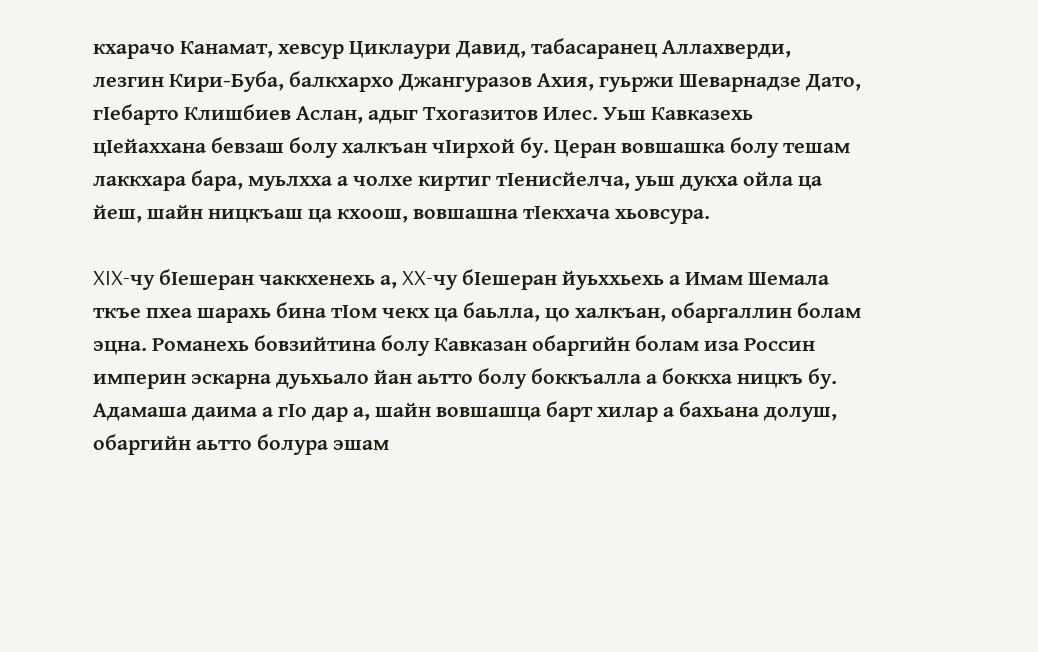кхарачо Канамат, хевсур Циклаури Давид, табасаранец Аллахверди, лезгин Кири-Буба, балкхархо Джангуразов Ахия, гуьржи Шеварнадзе Дато, гIебарто Клишбиев Аслан, адыг Тхогазитов Илес. Уьш Кавказехь цIейаххана бевзаш болу халкъан чIирхой бу. Церан вовшашка болу тешам лаккхара бара, муьлхха а чолхе киртиг тIенисйелча, уьш дукха ойла ца йеш, шайн ницкъаш ца кхоош, вовшашна тIекхача хьовсура.

XIX-чу бIешеран чаккхенехь а, XX-чу бIешеран йуьххьехь а Имам Шемала ткъе пхеа шарахь бина тIом чекх ца баьлла, цо халкъан, обаргаллин болам эцна. Романехь бовзийтина болу Кавказан обаргийн болам иза Россин империн эскарна дуьхьало йан аьтто болу боккъалла а боккха ницкъ бу. Адамаша даима а гIо дар а, шайн вовшашца барт хилар а бахьана долуш, обаргийн аьтто болура эшам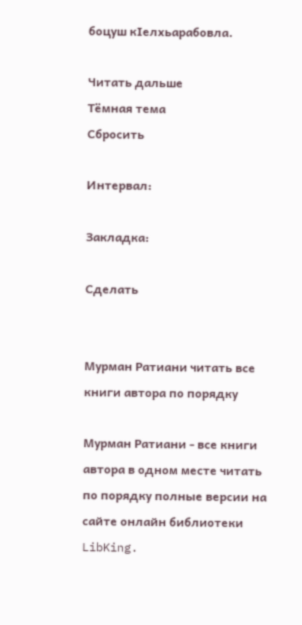боцуш кIелхьарабовла.

Читать дальше
Тёмная тема
Сбросить

Интервал:

Закладка:

Сделать


Мурман Ратиани читать все книги автора по порядку

Мурман Ратиани - все книги автора в одном месте читать по порядку полные версии на сайте онлайн библиотеки LibKing.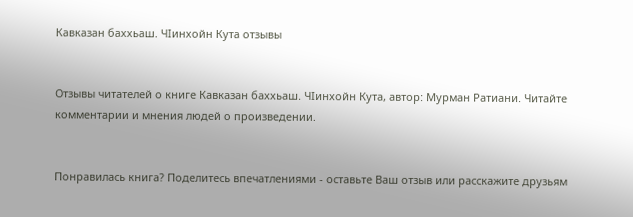Кавказан баххьаш. ЧIинхойн Кута отзывы


Отзывы читателей о книге Кавказан баххьаш. ЧIинхойн Кута, автор: Мурман Ратиани. Читайте комментарии и мнения людей о произведении.


Понравилась книга? Поделитесь впечатлениями - оставьте Ваш отзыв или расскажите друзьям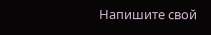Напишите свой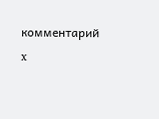комментарий
x